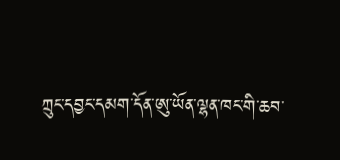ཀྲུང་དབྱང་དམག་དོན་ཨུ་ཡོན་ལྷན་ཁང་གི་ཆབ་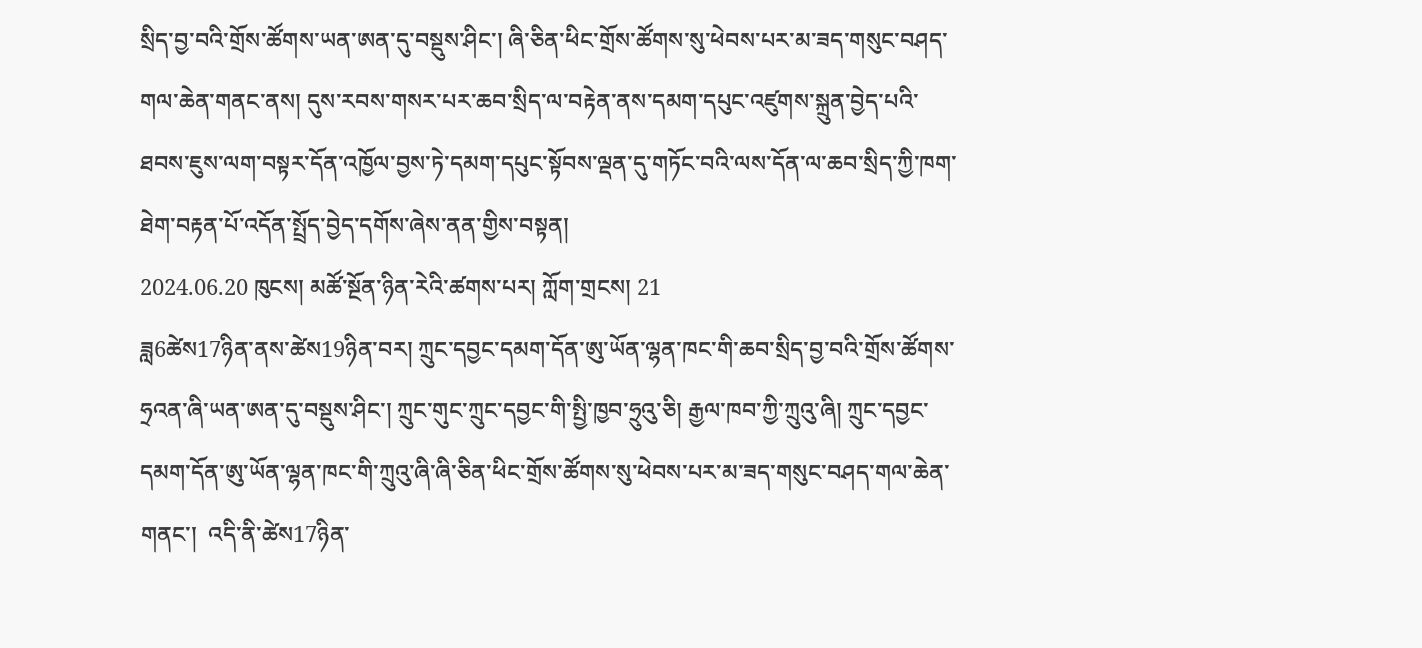སྲིད་བྱ་བའི་གྲོས་ཚོགས་ཡན་ཨན་དུ་བསྡུས་ཤིང་། ཞི་ཅིན་ཕིང་གྲོས་ཚོགས་སུ་ཕེབས་པར་མ་ཟད་གསུང་བཤད་གལ་ཆེན་གནང་ནས། དུས་རབས་གསར་པར་ཆབ་སྲིད་ལ་བརྟེན་ནས་དམག་དཔུང་འཛུགས་སྐྲུན་བྱེད་པའི་ཐབས་ཇུས་ལག་བསྟར་དོན་འཁྱོལ་བྱས་ཏེ་དམག་དཔུང་སྟོབས་ལྡན་དུ་གཏོང་བའི་ལས་དོན་ལ་ཆབ་སྲིད་ཀྱི་ཁག་ཐེག་བརྟན་པོ་འདོན་སྤྲོད་བྱེད་དགོས་ཞེས་ནན་གྱིས་བསྟན།
2024.06.20 ཁུངས། མཚོ་སྔོན་ཉིན་རེའི་ཚགས་པར། ཀློག་གྲངས། 21
ཟླ6ཚེས17ཉིན་ནས་ཚེས19ཉིན་བར། ཀྲུང་དབྱང་དམག་དོན་ཨུ་ཡོན་ལྷན་ཁང་གི་ཆབ་སྲིད་བྱ་བའི་གྲོས་ཚོགས་ཧྲའན་ཞི་ཡན་ཨན་དུ་བསྡུས་ཤིང་། ཀྲུང་གུང་ཀྲུང་དབྱང་གི་སྤྱི་ཁྱབ་ཧྲུའུ་ཅི། རྒྱལ་ཁབ་ཀྱི་ཀྲུའུ་ཞི། ཀྲུང་དབྱང་དམག་དོན་ཨུ་ཡོན་ལྷན་ཁང་གི་ཀྲུའུ་ཞི་ཞི་ཅིན་ཕིང་གྲོས་ཚོགས་སུ་ཕེབས་པར་མ་ཟད་གསུང་བཤད་གལ་ཆེན་གནང་།  འདི་ནི་ཚེས17ཉིན་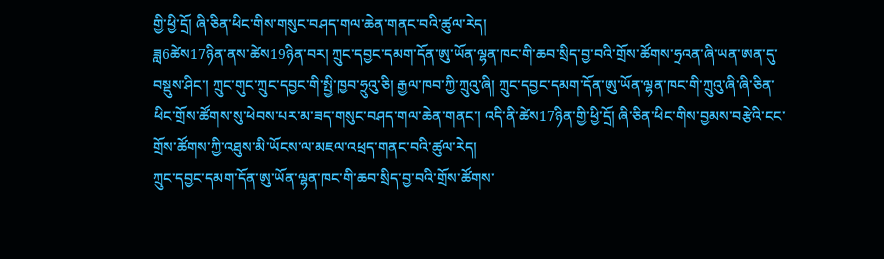གྱི་ཕྱི་དྲོ། ཞི་ཅིན་ཕིང་གིས་གསུང་བཤད་གལ་ཆེན་གནང་བའི་ཚུལ་རེད།
ཟླ6ཚེས17ཉིན་ནས་ཚེས19ཉིན་བར། ཀྲུང་དབྱང་དམག་དོན་ཨུ་ཡོན་ལྷན་ཁང་གི་ཆབ་སྲིད་བྱ་བའི་གྲོས་ཚོགས་ཧྲའན་ཞི་ཡན་ཨན་དུ་བསྡུས་ཤིང་། ཀྲུང་གུང་ཀྲུང་དབྱང་གི་སྤྱི་ཁྱབ་ཧྲུའུ་ཅི། རྒྱལ་ཁབ་ཀྱི་ཀྲུའུ་ཞི། ཀྲུང་དབྱང་དམག་དོན་ཨུ་ཡོན་ལྷན་ཁང་གི་ཀྲུའུ་ཞི་ཞི་ཅིན་ཕིང་གྲོས་ཚོགས་སུ་ཕེབས་པར་མ་ཟད་གསུང་བཤད་གལ་ཆེན་གནང་། འདི་ནི་ཚེས17ཉིན་གྱི་ཕྱི་དྲོ། ཞི་ཅིན་ཕིང་གིས་བྱམས་བརྩེའི་ངང་གྲོས་ཚོགས་ཀྱི་འཐུས་མི་ཡོངས་ལ་མཇལ་འཕྲད་གནང་བའི་ཚུལ་རེད།
ཀྲུང་དབྱང་དམག་དོན་ཨུ་ཡོན་ལྷན་ཁང་གི་ཆབ་སྲིད་བྱ་བའི་གྲོས་ཚོགས་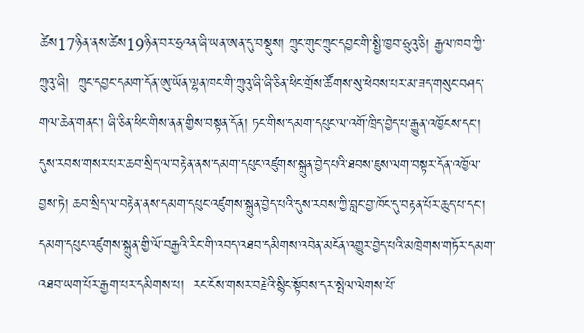ཚེས17ཉིན་ནས་ཚེས19ཉིན་བར་ཧྲའན་ཞི་ཡན་ཨན་དུ་བསྡུས། ཀྲུང་གུང་ཀྲུང་དབྱང་གི་སྤྱི་ཁྱབ་ཧྲུའུ་ཅི། རྒྱལ་ཁབ་ཀྱི་ཀྲུའུ་ཞི།  ཀྲུང་དབྱང་དམག་དོན་ཨུ་ཡོན་ལྷན་ཁང་གི་ཀྲུའུ་ཞི་ཞི་ཅིན་ཕིང་གྲོས་ཚོགས་སུ་ཕེབས་པར་མ་ཟད་གསུང་བཤད་གལ་ཆེན་གནང་། ཞི་ཅིན་ཕིང་གིས་ནན་གྱིས་བསྟན་དོན། ཏང་གིས་དམག་དཔུང་ལ་འགོ་ཁྲིད་བྱེད་པ་རྒྱུན་འཁྱོངས་དང་། དུས་རབས་གསར་པར་ཆབ་སྲིད་ལ་བརྟེན་ནས་དམག་དཔུང་འཛུགས་སྐྲུན་བྱེད་པའི་ཐབས་ཇུས་ལག་བསྟར་དོན་འཁྱོལ་བྱས་ཏེ། ཆབ་སྲིད་ལ་བརྟེན་ནས་དམག་དཔུང་འཛུགས་སྐྲུན་བྱེད་པའི་དུས་རབས་ཀྱི་བླང་བྱ་ཁོང་དུ་བརྟན་པོར་ཆུད་པ་དང་། དམག་དཔུང་འཛུགས་སྐྲུན་གྱི་ལོ་བརྒྱའི་རིང་གི་འབད་འཐབ་དམིགས་འབེན་མངོན་འགྱུར་བྱེད་པའི་མཁྲེགས་གཏོར་དམག་འཐབ་ཡག་པོར་རྒྱག་པར་དམིགས་པ།  རང་ངོས་གསར་བརྗེའི་སྙིང་སྟོབས་དར་སྤེལ་ལེགས་པོ་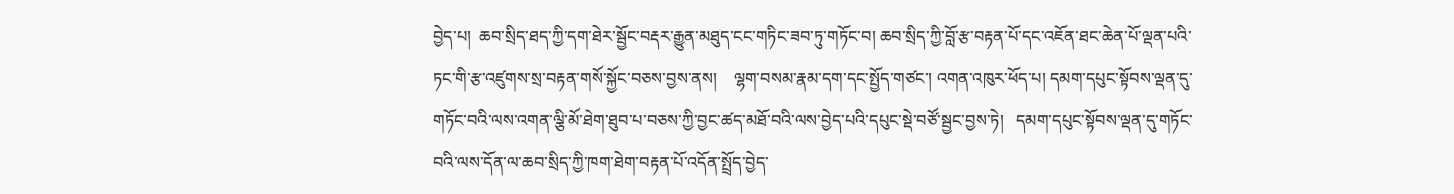བྱེད་པ།  ཆབ་སྲིད་ཐད་ཀྱི་དག་ཐེར་སྦྱོང་བརྡར་རྒྱུན་མཐུད་ངང་གཏིང་ཟབ་ཏུ་གཏོང་བ། ཆབ་སྲིད་ཀྱི་བློ་རྩ་བརྟན་པོ་དང་འཇོན་ཐང་ཆེན་པོ་ལྡན་པའི་ཏང་གི་རྩ་འཛུགས་སྲ་བརྟན་གསོ་སྐྱོང་བཅས་བྱས་ནས།    ལྷག་བསམ་རྣམ་དག་དང་སྤྱོད་གཙང་། འགན་འཁུར་ཕོད་པ། དམག་དཔུང་སྟོབས་ལྡན་དུ་གཏོང་བའི་ལས་འགན་ལྕི་མོ་ཐེག་ཐུབ་པ་བཅས་ཀྱི་བྱང་ཚད་མཐོ་བའི་ལས་བྱེད་པའི་དཔུང་སྡེ་བཙོ་སྦྱང་བྱས་ཏེ།   དམག་དཔུང་སྟོབས་ལྡན་དུ་གཏོང་བའི་ལས་དོན་ལ་ཆབ་སྲིད་ཀྱི་ཁག་ཐེག་བརྟན་པོ་འདོན་སྤྲོད་བྱེད་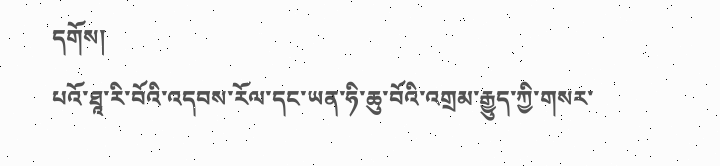དགོས།
པའོ་ཐཱ་རི་བོའི་འདབས་རོལ་དང་ཡན་ཧི་ཆུ་བོའི་འགྲམ་རྒྱུད་ཀྱི་གསར་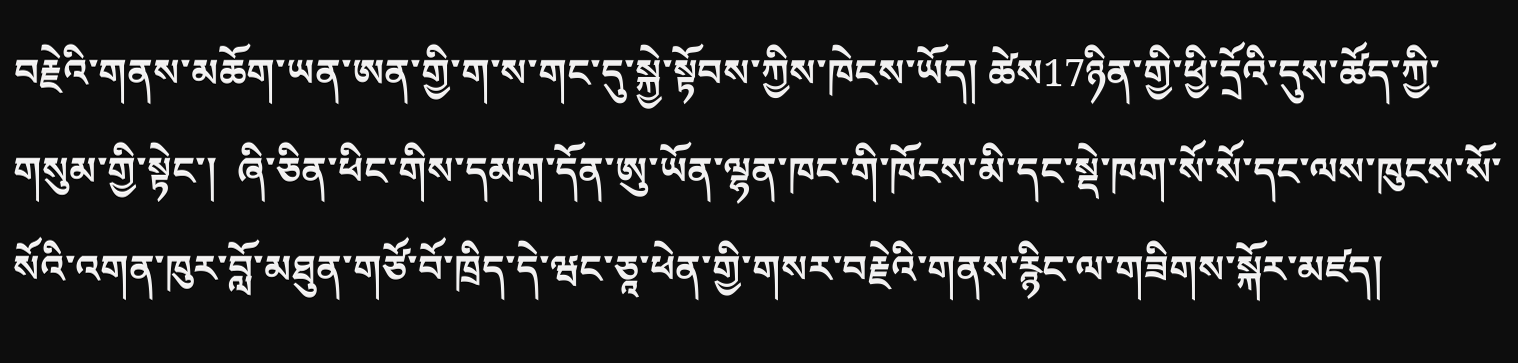བརྗེའི་གནས་མཆོག་ཡན་ཨན་གྱི་ག་ས་གང་དུ་སྐྱེ་སྟོབས་ཀྱིས་ཁེངས་ཡོད། ཚེས17ཉིན་གྱི་ཕྱི་དྲོའི་དུས་ཚོད་ཀྱི་གསུམ་གྱི་སྟེང་།  ཞི་ཅིན་ཕིང་གིས་དམག་དོན་ཨུ་ཡོན་ལྷན་ཁང་གི་ཁོངས་མི་དང་སྡེ་ཁག་སོ་སོ་དང་ལས་ཁུངས་སོ་སོའི་འགན་ཁུར་བློ་མཐུན་གཙོ་བོ་ཁྲིད་དེ་ཝང་ཅཱ་ཕེན་གྱི་གསར་བརྗེའི་གནས་རྙིང་ལ་གཟིགས་སྐོར་མཛད།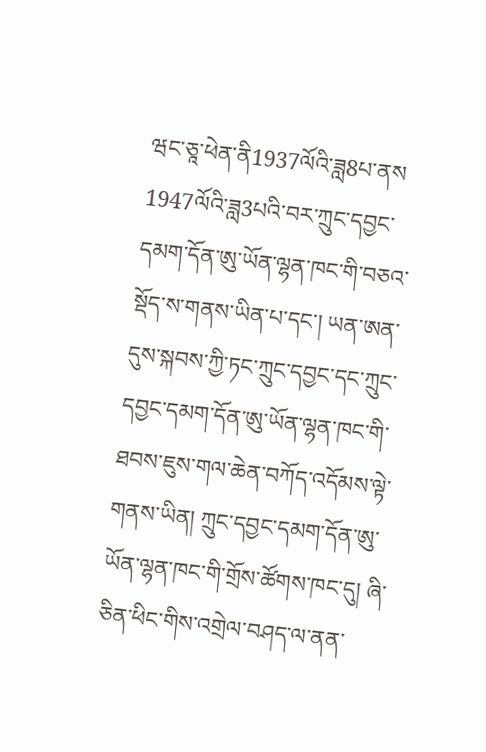ཝང་ཅཱ་ཕེན་ནི1937ལོའི་ཟླ8པ་ནས 1947ལོའི་ཟླ3པའི་བར་ཀྲུང་དབྱང་དམག་དོན་ཨུ་ཡོན་ལྷན་ཁང་གི་བཅའ་སྡོད་ས་གནས་ཡིན་པ་དང་། ཡན་ཨན་དུས་སྐབས་ཀྱི་ཏང་ཀྲུང་དབྱང་དང་ཀྲུང་དབྱང་དམག་དོན་ཨུ་ཡོན་ལྷན་ཁང་གི་ཐབས་ཇུས་གལ་ཆེན་བཀོད་འདོམས་ལྟེ་གནས་ཡིན། ཀྲུང་དབྱང་དམག་དོན་ཨུ་ཡོན་ལྷན་ཁང་གི་གྲོས་ཚོགས་ཁང་དུ། ཞི་ཅིན་ཕིང་གིས་འགྲེལ་བཤད་ལ་ནན་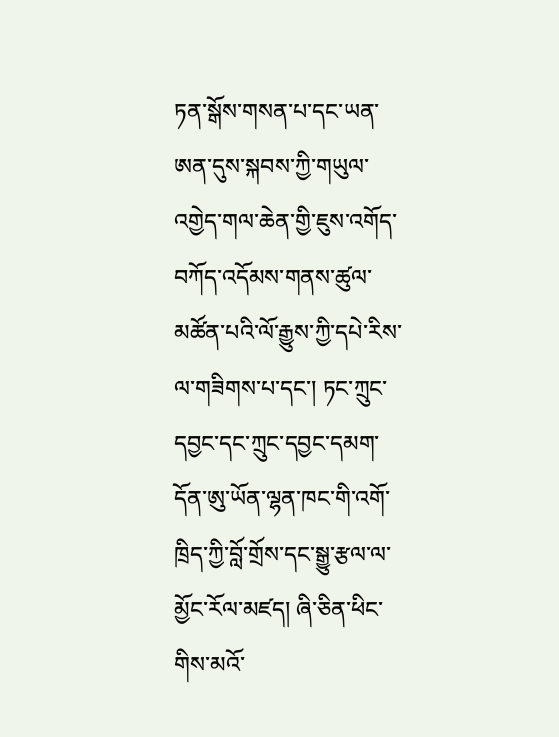ཏན་སྒོས་གསན་པ་དང་ཡན་ཨན་དུས་སྐབས་ཀྱི་གཡུལ་འགྱེད་གལ་ཆེན་གྱི་ཇུས་འགོད་བཀོད་འདོམས་གནས་ཚུལ་མཚོན་པའི་ལོ་རྒྱུས་ཀྱི་དཔེ་རིས་ལ་གཟིགས་པ་དང་། ཏང་ཀྲུང་དབྱང་དང་ཀྲུང་དབྱང་དམག་དོན་ཨུ་ཡོན་ལྷན་ཁང་གི་འགོ་ཁྲིད་ཀྱི་བློ་གྲོས་དང་སྒྱུ་རྩལ་ལ་མྱོང་རོལ་མཛད། ཞི་ཅིན་ཕིང་གིས་མའོ་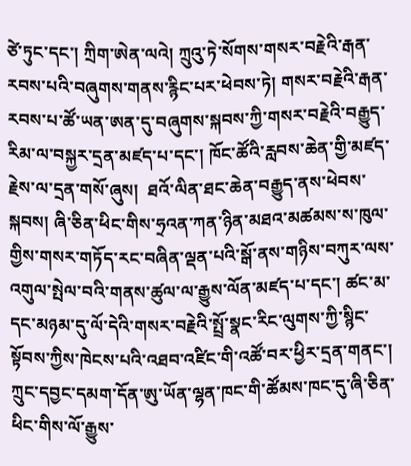ཙེ་ཏུང་དང་། ཀྲིག་ཨེན་ལའེ། ཀྲུའུ་ཏེ་སོགས་གསར་བརྗེའི་རྒན་རབས་པའི་བཞུགས་གནས་རྙིང་པར་ཕེབས་ཏེ། གསར་བརྗེའི་རྒན་རབས་པ་ཚོ་ཡན་ཨན་དུ་བཞུགས་སྐབས་ཀྱི་གསར་བརྗེའི་བརྒྱུད་རིམ་ལ་བསྐྱར་དྲན་མཛད་པ་དང་། ཁོང་ཚོའི་རླབས་ཆེན་གྱི་མཛད་རྗེས་ལ་དྲན་གསོ་ཞུས།  ཐའོ་ལིན་ཐང་ཆེན་བརྒྱུད་ནས་ཕེབས་སྐབས། ཞི་ཅིན་ཕིང་གིས་ཧྲའན་ཀན་ཉིན་མཐའ་མཚམས་ས་ཁུལ་གྱིས་གསར་གཏོད་རང་བཞིན་ལྡན་པའི་སྒོ་ནས་གཉིས་བཀུར་ལས་འགུལ་སྤེལ་བའི་གནས་ཚུལ་ལ་རྒྱུས་ལོན་མཛད་པ་དང་། ཚང་མ་དང་མཉམ་དུ་ལོ་དེའི་གསར་བརྗེའི་སྤྲོ་སྣང་རིང་ལུགས་ཀྱི་སྙིང་སྟོབས་ཀྱིས་ཁེངས་པའི་འཐབ་འཛིང་གི་འཚོ་བར་ཕྱིར་དྲན་གནང་། ཀྲུང་དབྱང་དམག་དོན་ཨུ་ཡོན་ལྷན་ཁང་གི་ཚོམས་ཁང་དུ་ཞི་ཅིན་ཕིང་གིས་ལོ་རྒྱུས་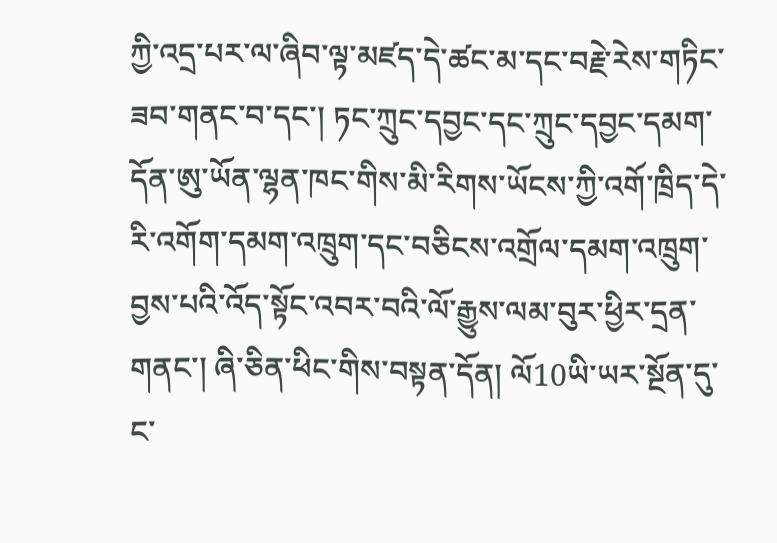ཀྱི་འདྲ་པར་ལ་ཞིབ་ལྟ་མཛད་དེ་ཚང་མ་དང་བརྗེ་རེས་གཏིང་ཟབ་གནང་བ་དང་། ཏང་ཀྲུང་དབྱང་དང་ཀྲུང་དབྱང་དམག་དོན་ཨུ་ཡོན་ལྷན་ཁང་གིས་མི་རིགས་ཡོངས་ཀྱི་འགོ་ཁྲིད་དེ་རི་འགོག་དམག་འཁྲུག་དང་བཅིངས་འགྲོལ་དམག་འཁྲུག་བྱས་པའི་འོད་སྟོང་འབར་བའི་ལོ་རྒྱུས་ལམ་བུར་ཕྱིར་དྲན་གནང་། ཞི་ཅིན་ཕིང་གིས་བསྟན་དོན། ལོ10ཡི་ཡར་སྔོན་དུ་ང་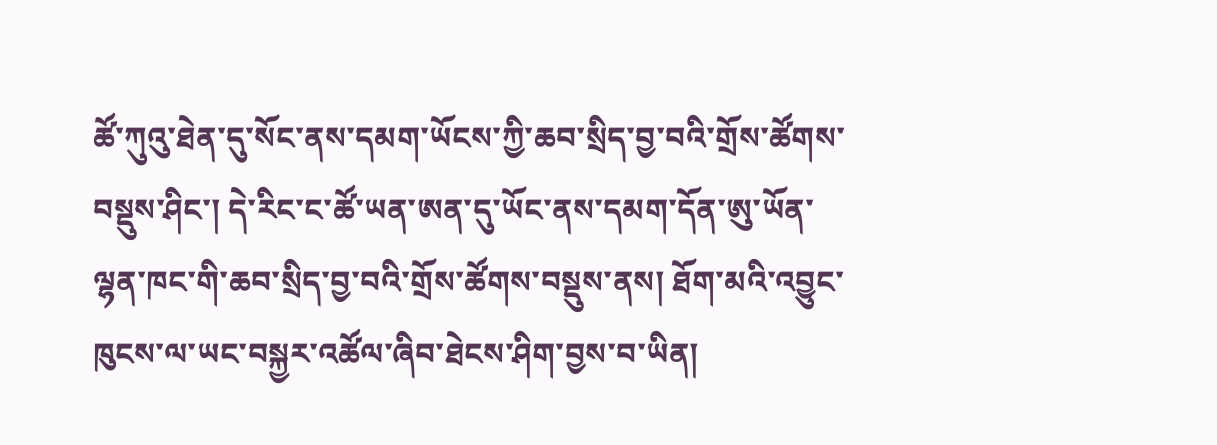ཚོ་ཀུའུ་ཐེན་དུ་སོང་ནས་དམག་ཡོངས་ཀྱི་ཆབ་སྲིད་བྱ་བའི་གྲོས་ཚོགས་བསྡུས་ཤིང་། དེ་རིང་ང་ཚོ་ཡན་ཨན་དུ་ཡོང་ནས་དམག་དོན་ཨུ་ཡོན་ལྷན་ཁང་གི་ཆབ་སྲིད་བྱ་བའི་གྲོས་ཚོགས་བསྡུས་ནས། ཐོག་མའི་འབྱུང་ཁུངས་ལ་ཡང་བསྐྱར་འཚོལ་ཞིབ་ཐེངས་ཤིག་བྱས་བ་ཡིན།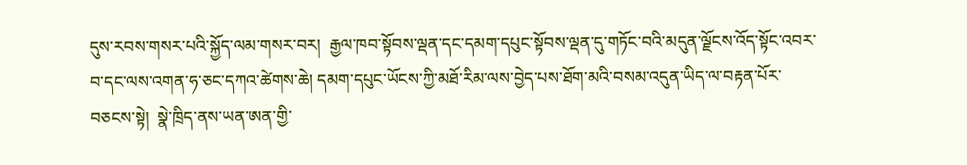དུས་རབས་གསར་པའི་སྐྱོད་ལམ་གསར་བར།  རྒྱལ་ཁབ་སྟོབས་ལྡན་དང་དམག་དཔུང་སྟོབས་ལྡན་དུ་གཏོང་བའི་མདུན་ལྗོངས་འོད་སྟོང་འབར་བ་དང་ལས་འགན་ཧ་ཅང་དཀའ་ཚེགས་ཆེ། དམག་དཔུང་ཡོངས་ཀྱི་མཐོ་རིམ་ལས་བྱེད་པས་ཐོག་མའི་བསམ་འདུན་ཡིད་ལ་བརྟན་པོར་བཅངས་སྟེ།  སྣེ་ཁྲིད་ནས་ཡན་ཨན་གྱི་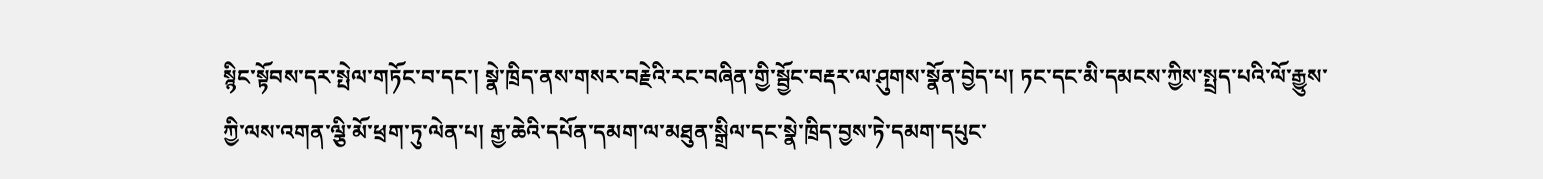སྙིང་སྟོབས་དར་སྤེལ་གཏོང་བ་དང་། སྣེ་ཁྲིད་ནས་གསར་བརྗེའི་རང་བཞིན་གྱི་སྦྱོང་བརྡར་ལ་ཤུགས་སྣོན་བྱེད་པ། ཏང་དང་མི་དམངས་ཀྱིས་སྤྲད་པའི་ལོ་རྒྱུས་ཀྱི་ལས་འགན་ལྕི་མོ་ཕྲག་ཏུ་ལེན་པ། རྒྱ་ཆེའི་དཔོན་དམག་ལ་མཐུན་སྒྲིལ་དང་སྣེ་ཁྲིད་བྱས་ཏེ་དམག་དཔུང་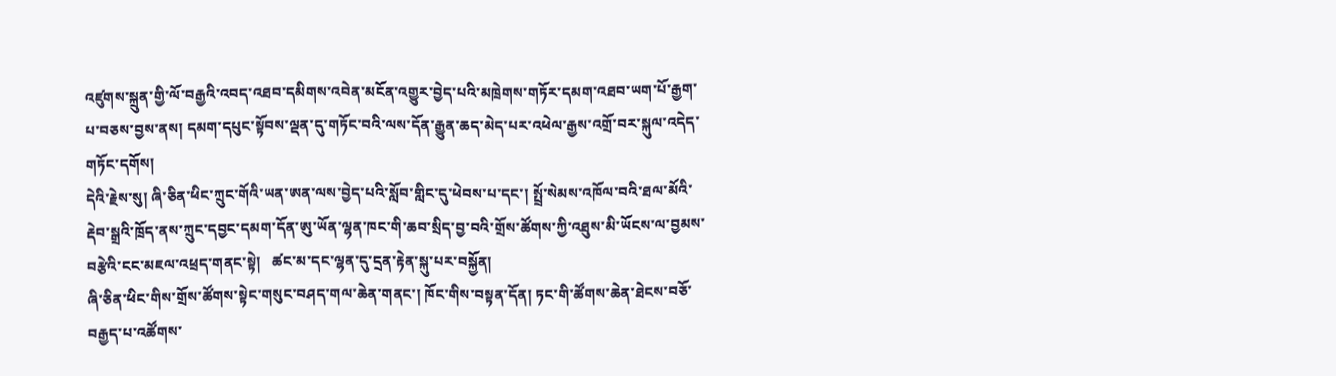འཛུགས་སྐྲུན་གྱི་ལོ་བརྒྱའི་འབད་འཐབ་དམིགས་འབེན་མངོན་འགྱུར་བྱེད་པའི་མཁྲེགས་གཏོར་དམག་འཐབ་ཡག་པོ་རྒྱག་པ་བཅས་བྱས་ནས། དམག་དཔུང་སྟོབས་ལྡན་དུ་གཏོང་བའི་ལས་དོན་རྒྱུན་ཆད་མེད་པར་འཕེལ་རྒྱས་འགྲོ་བར་སྐུལ་འདེད་གཏོང་དགོས།
དེའི་རྗེས་སུ། ཞི་ཅིན་ཕིང་ཀྲུང་གོའི་ཡན་ཨན་ལས་བྱེད་པའི་སློབ་གླིང་དུ་ཕེབས་པ་དང་། སྤྲོ་སེམས་འཁོལ་བའི་ཐལ་མོའི་རྡེབ་སྒྲའི་ཁྲོད་ནས་ཀྲུང་དབྱང་དམག་དོན་ཨུ་ཡོན་ལྷན་ཁང་གི་ཆབ་སྲིད་བྱ་བའི་གྲོས་ཚོགས་ཀྱི་འཐུས་མི་ཡོངས་ལ་བྱམས་བརྩེའི་ངང་མཇལ་འཕྲད་གནང་སྟེ།   ཚང་མ་དང་ལྷན་དུ་དྲན་རྟེན་སྐུ་པར་བསྐྱོན།
ཞི་ཅིན་ཕིང་གིས་གྲོས་ཚོགས་སྟེང་གསུང་བཤད་གལ་ཆེན་གནང་། ཁོང་གིས་བསྟན་དོན། ཏང་གི་ཚོགས་ཆེན་ཐེངས་བཅོ་བརྒྱད་པ་འཚོགས་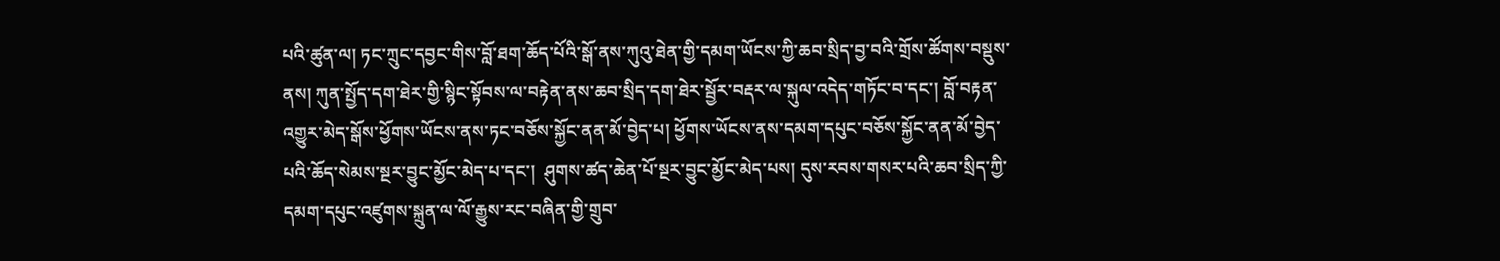པའི་ཚུན་ལ། ཏང་ཀྲུང་དབྱང་གིས་བློ་ཐག་ཆོད་པོའི་སྒོ་ནས་ཀུའུ་ཐེན་གྱི་དམག་ཡོངས་ཀྱི་ཆབ་སྲིད་བྱ་བའི་གྲོས་ཚོགས་བསྡུས་ནས། ཀུན་སྤྱོད་དག་ཐེར་གྱི་སྙིང་སྟོབས་ལ་བརྟེན་ནས་ཆབ་སྲིད་དག་ཐེར་སྦྱོར་བརྡར་ལ་སྐུལ་འདེད་གཏོང་བ་དང་། བློ་བརྟན་འགྱུར་མེད་སྒོས་ཕྱོགས་ཡོངས་ནས་ཏང་བཅོས་སྐྱོང་ནན་མོ་བྱེད་པ། ཕྱོགས་ཡོངས་ནས་དམག་དཔུང་བཅོས་སྐྱོང་ནན་མོ་བྱེད་པའི་ཆོད་སེམས་སྔར་བྱུང་མྱོང་མེད་པ་དང་།  ཤུགས་ཚད་ཆེན་པོ་སྔར་བྱུང་མྱོང་མེད་པས། དུས་རབས་གསར་པའི་ཆབ་སྲིད་ཀྱི་དམག་དཔུང་འཛུགས་སྐྲུན་ལ་ལོ་རྒྱུས་རང་བཞིན་གྱི་གྲུབ་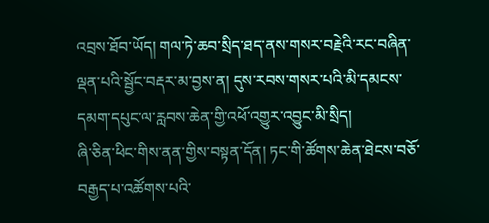འབྲས་ཐོབ་ཡོད། གལ་ཏེ་ཆབ་སྲིད་ཐད་ནས་གསར་བརྗེའི་རང་བཞིན་ལྡན་པའི་སྦྱོང་བརྡར་མ་བྱས་ན། དུས་རབས་གསར་པའི་མི་དམངས་དམག་དཔུང་ལ་རླབས་ཆེན་གྱི་འཕོ་འགྱུར་འབྱུང་མི་སྲིད།
ཞི་ཅིན་ཕིང་གིས་ནན་གྱིས་བསྟན་དོན། ཏང་གི་ཚོགས་ཆེན་ཐེངས་བཅོ་བརྒྱད་པ་འཚོགས་པའི་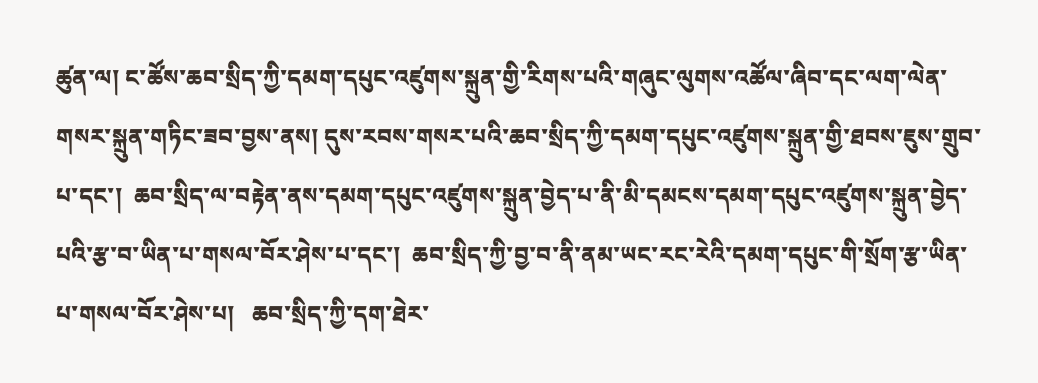ཚུན་ལ། ང་ཚོས་ཆབ་སྲིད་ཀྱི་དམག་དཔུང་འཛུགས་སྐྲུན་གྱི་རིགས་པའི་གཞུང་ལུགས་འཚོལ་ཞིབ་དང་ལག་ལེན་གསར་སྐྲུན་གཏིང་ཟབ་བྱས་ནས། དུས་རབས་གསར་པའི་ཆབ་སྲིད་ཀྱི་དམག་དཔུང་འཛུགས་སྐྲུན་གྱི་ཐབས་ཇུས་གྲུབ་པ་དང་།  ཆབ་སྲིད་ལ་བརྟེན་ནས་དམག་དཔུང་འཛུགས་སྐྲུན་བྱེད་པ་ནི་མི་དམངས་དམག་དཔུང་འཛུགས་སྐྲུན་བྱེད་པའི་རྩ་བ་ཡིན་པ་གསལ་བོར་ཤེས་པ་དང་།  ཆབ་སྲིད་ཀྱི་བྱ་བ་ནི་ནམ་ཡང་རང་རེའི་དམག་དཔུང་གི་སྲོག་རྩ་ཡིན་པ་གསལ་བོར་ཤེས་པ།   ཆབ་སྲིད་ཀྱི་དག་ཐེར་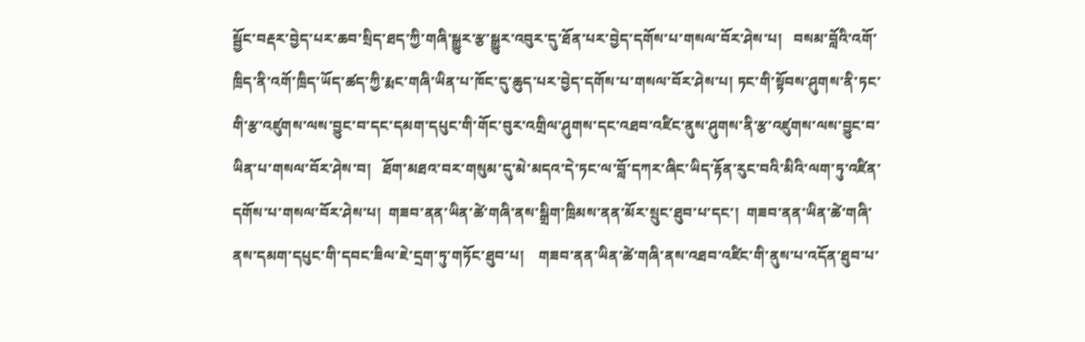སྦྱོང་བརྡར་བྱེད་པར་ཆབ་སྲིད་ཐད་ཀྱི་གཞི་སྒྱུར་རྩ་སྒྱུར་འབུར་དུ་ཐོན་པར་བྱེད་དགོས་པ་གསལ་བོར་ཤེས་པ།   བསམ་བློའི་འགོ་ཁྲིད་ནི་འགོ་ཁྲིད་ཡོད་ཚད་ཀྱི་རྨང་གཞི་ཡིན་པ་ཁོང་དུ་ཆུད་པར་བྱེད་དགོས་པ་གསལ་བོར་ཤེས་པ། ཏང་གི་སྟོབས་ཤུགས་ནི་ཏང་གི་རྩ་འཛུགས་ལས་བྱུང་བ་དང་དམག་དཔུང་གི་གོང་བུར་འགྲིལ་ཤུགས་དང་འཐབ་འཛིང་ནུས་ཤུགས་ནི་རྩ་འཛུགས་ལས་བྱུང་བ་ཡིན་པ་གསལ་བོར་ཤེས་བ།   ཐོག་མཐའ་བར་གསུམ་དུ་མེ་མདའ་དེ་ཏང་ལ་བློ་དཀར་ཞིང་ཡིད་རྟོན་རུང་བའི་མིའི་ལག་ཏུ་འཛིན་དགོས་པ་གསལ་བོར་ཤེས་པ།  གཟབ་ནན་ཡིན་ཚེ་གཞི་ནས་སྒྲིག་ཁྲིམས་ནན་མོར་སྲུང་ཐུབ་པ་དང་།  གཟབ་ནན་ཡིན་ཚེ་གཞི་ནས་དམག་དཔུང་གི་དབང་ཟིལ་ཇེ་དྲག་ཏུ་གཏོང་ཐུབ་པ།    གཟབ་ནན་ཡིན་ཚེ་གཞི་ནས་འཐབ་འཛིང་གི་ནུས་པ་འདོན་ཐུབ་པ་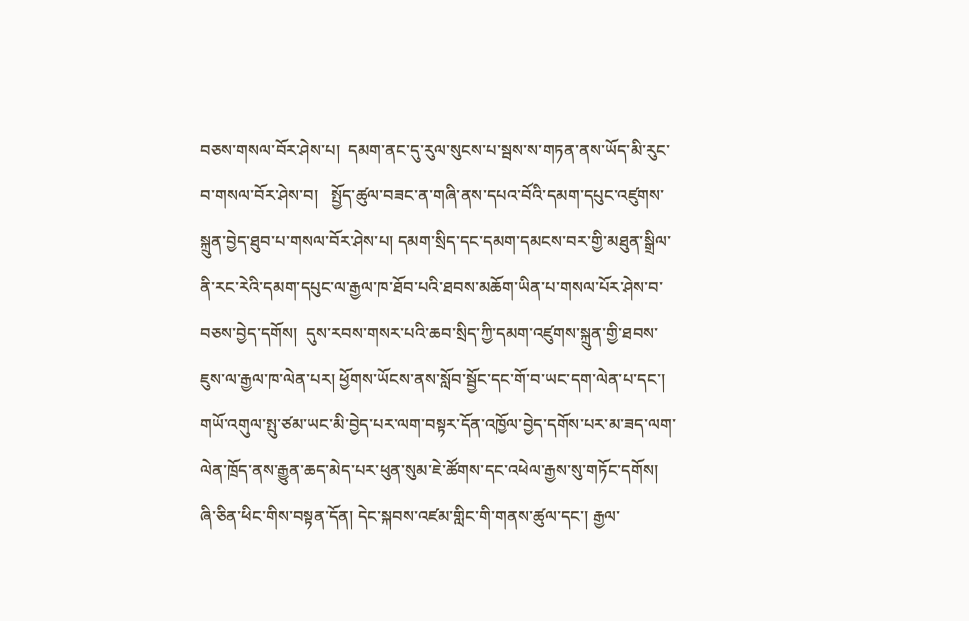བཅས་གསལ་བོར་ཤེས་པ།  དམག་ནང་དུ་རུལ་སུངས་པ་སྦས་ས་གཏན་ནས་ཡོད་མི་རུང་བ་གསལ་བོར་ཤེས་བ།   སྤྱོད་ཚུལ་བཟང་ན་གཞི་ནས་དཔའ་བོའི་དམག་དཔུང་འཛུགས་སྐྲུན་བྱེད་ཐུབ་པ་གསལ་བོར་ཤེས་པ། དམག་སྲིད་དང་དམག་དམངས་བར་གྱི་མཐུན་སྒྲིལ་ནི་རང་རེའི་དམག་དཔུང་ལ་རྒྱལ་ཁ་ཐོབ་པའི་ཐབས་མཆོག་ཡིན་པ་གསལ་པོར་ཤེས་བ་བཅས་བྱེད་དགོས།  དུས་རབས་གསར་པའི་ཆབ་སྲིད་ཀྱི་དམག་འཛུགས་སྐྲུན་གྱི་ཐབས་ཇུས་ལ་རྒྱལ་ཁ་ལེན་པར། ཕྱོགས་ཡོངས་ནས་སློབ་སྦྱོང་དང་གོ་བ་ཡང་དག་ལེན་པ་དང་། གཡོ་འགུལ་སྤུ་ཙམ་ཡང་མི་བྱེད་པར་ལག་བསྟར་དོན་འཁྱོལ་བྱེད་དགོས་པར་མ་ཟད་ལག་ལེན་ཁྲོད་ནས་རྒྱུན་ཆད་མེད་པར་ཕུན་སུམ་ཇེ་ཚོགས་དང་འཕེལ་རྒྱས་སུ་གཏོང་དགོས།
ཞི་ཅིན་ཕིང་གིས་བསྟན་དོན། དེང་སྐབས་འཛམ་གླིང་གི་གནས་ཚུལ་དང་། རྒྱལ་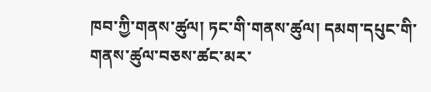ཁབ་ཀྱི་གནས་ཚུལ། ཏང་གི་གནས་ཚུལ། དམག་དཔུང་གི་གནས་ཚུལ་བཅས་ཚང་མར་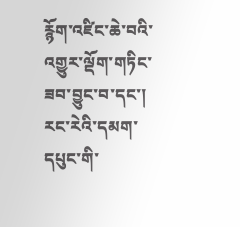རྙོག་འཛིང་ཆེ་བའི་འགྱུར་ལྡོག་གཏིང་ཟབ་བྱུང་བ་དང་། རང་རེའི་དམག་དཔུང་གི་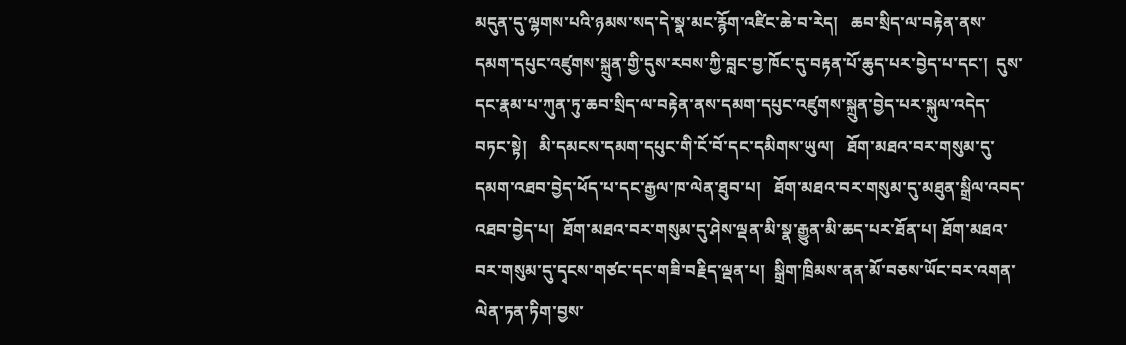མདུན་དུ་ལྷགས་པའི་ཉམས་སད་དེ་སྣ་མང་རྙོག་འཛིང་ཆེ་བ་རེད།   ཆབ་སྲིད་ལ་བརྟེན་ནས་དམག་དཔུང་འཛུགས་སྐྲུན་གྱི་དུས་རབས་ཀྱི་བླང་བྱ་ཁོང་དུ་བརྟན་པོ་ཆུད་པར་བྱེད་པ་དང་།  དུས་དང་རྣམ་པ་ཀུན་ཏུ་ཆབ་སྲིད་ལ་བརྟེན་ནས་དམག་དཔུང་འཛུགས་སྐྲུན་བྱེད་པར་སྐུལ་འདེད་བཏང་སྟེ།   མི་དམངས་དམག་དཔུང་གི་ངོ་བོ་དང་དམིགས་ཡུལ།   ཐོག་མཐའ་བར་གསུམ་དུ་དམག་འཐབ་བྱེད་ཕོད་པ་དང་རྒྱལ་ཁ་ལེན་ཐུབ་པ།   ཐོག་མཐའ་བར་གསུམ་དུ་མཐུན་སྒྲིལ་འབད་འཐབ་བྱེད་པ།  ཐོག་མཐའ་བར་གསུམ་དུ་ཤེས་ལྡན་མི་སྣ་རྒྱུན་མི་ཆད་པར་ཐོན་པ། ཐོག་མཐའ་བར་གསུམ་དུ་དྭངས་གཙང་དང་གཟི་བརྗིད་ལྡན་པ།  སྒྲིག་ཁྲིམས་ནན་མོ་བཅས་ཡོང་བར་འགན་ལེན་ཏན་ཏིག་བྱས་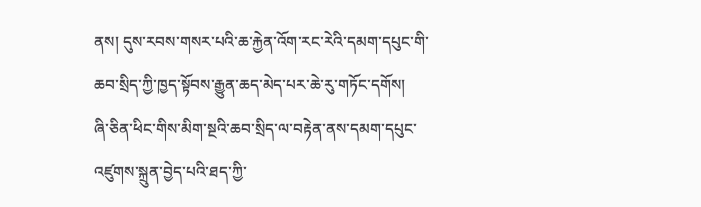ནས། དུས་རབས་གསར་པའི་ཆ་རྐྱེན་འོག་རང་རེའི་དམག་དཔུང་གི་ཆབ་སྲིད་ཀྱི་ཁྱད་སྟོབས་རྒྱུན་ཆད་མེད་པར་ཆེ་རུ་གཏོང་དགོས།
ཞི་ཅིན་ཕིང་གིས་མིག་སྔའི་ཆབ་སྲིད་ལ་བརྟེན་ནས་དམག་དཔུང་འཛུགས་སྐྲུན་བྱེད་པའི་ཐད་ཀྱི་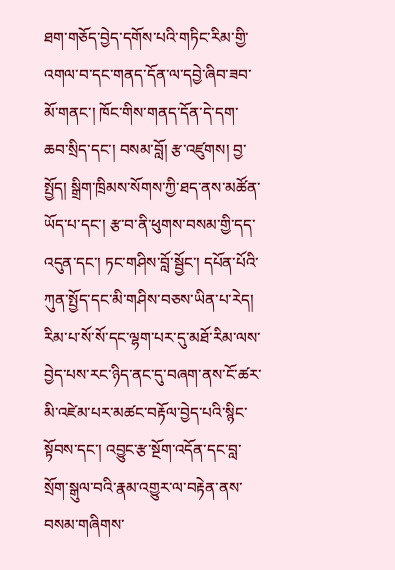ཐག་གཅོད་བྱེད་དགོས་པའི་གཏིང་རིམ་གྱི་འགལ་བ་དང་གནད་དོན་ལ་དབྱེ་ཞིབ་ཟབ་མོ་གནང་། ཁོང་གིས་གནད་དོན་དེ་དག་ཆབ་སྲིད་དང་། བསམ་བློ། རྩ་འཛུགས། བྱ་སྤྱོད། སྒྲིག་ཁྲིམས་སོགས་ཀྱི་ཐད་ནས་མཚོན་ཡོད་པ་དང་། རྩ་བ་ནི་ཕུགས་བསམ་གྱི་དད་འདུན་དང་། ཏང་གཤིས་བློ་སྦྱོང་། དཔོན་པོའི་ཀུན་སྤྱོད་དང་མི་གཤིས་བཅས་ཡིན་པ་རེད། རིམ་པ་སོ་སོ་དང་ལྷག་པར་དུ་མཐོ་རིམ་ལས་བྱེད་པས་རང་ཉིད་ནང་དུ་བཞག་ནས་ངོ་ཚར་མི་འཛེམ་པར་མཚང་བརྟོལ་བྱེད་པའི་སྙིང་སྟོབས་དང་། འབྱུང་རྩ་སྔོག་འདོན་དང་བླ་སྲོག་སྒུལ་བའི་རྣམ་འགྱུར་ལ་བརྟེན་ནས་བསམ་གཞིགས་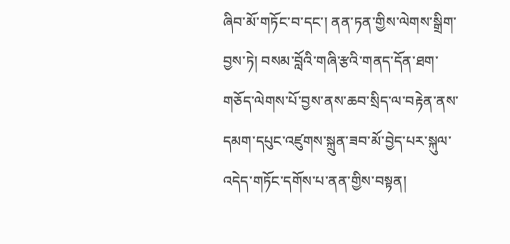ཞིབ་མོ་གཏོང་བ་དང་། ནན་ཏན་གྱིས་ལེགས་སྒྲིག་བྱས་ཏེ། བསམ་བློའི་གཞི་རྩའི་གནད་དོན་ཐག་གཅོད་ལེགས་པོ་བྱས་ནས་ཆབ་སྲིད་ལ་བརྟེན་ནས་དམག་དཔུང་འཛུགས་སྐྲུན་ཟབ་མོ་བྱེད་པར་སྐུལ་འདེད་གཏོང་དགོས་པ་ནན་གྱིས་བསྟན།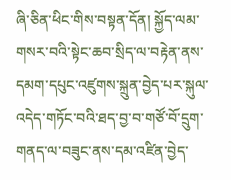ཞི་ཅིན་ཕིང་གིས་བསྟན་དོན། སྐྱོད་ལམ་གསར་བའི་སྟེང་ཆབ་སྲིད་ལ་བརྟེན་ནས་དམག་དཔུང་འཛུགས་སྐྲུན་བྱེད་པར་སྐུལ་འདེད་གཏོང་བའི་ཐད་བྱ་བ་གཙོ་བོ་དྲུག་གནད་ལ་བཟུང་ནས་དམ་འཛིན་བྱེད་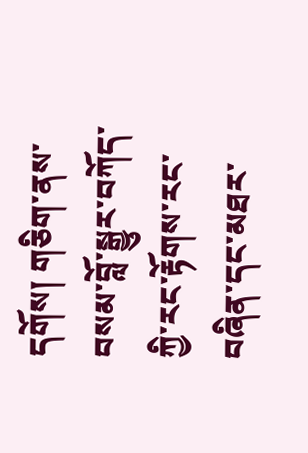དགོས། གཅིག་ནས་བསམ་བློ་སྒྱུར་བཀོད་ཀྱི་རང་རྟོགས་རང་བཞིན་དང་མཐར་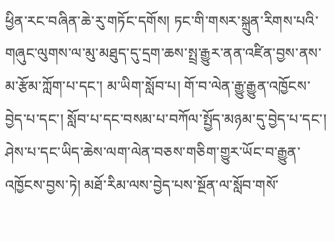ཕྱིན་རང་བཞིན་ཆེ་རུ་གཏོང་དགོས། ཏང་གི་གསར་སྐྲུན་རིགས་པའི་གཞུང་ལུགས་ལ་མུ་མཐུད་དུ་དྲག་ཆས་སྤྲ་རྒྱུར་ནན་འཛིན་བྱས་ནས་མ་རྩོམ་ཀློག་པ་དང་། མ་ཡིག་སློབ་པ། གོ་བ་ལེན་རྒྱུ་རྒྱུན་འཁྱོངས་བྱེད་པ་དང་། སློབ་པ་དང་བསམ་པ་བཀོལ་སྤྱོད་མཉམ་དུ་བྱེད་པ་དང་། ཤེས་པ་དང་ཡིད་ཆེས་ལག་ལེན་བཅས་གཅིག་གྱུར་ཡོང་བ་རྒྱུན་འཁྱོངས་བྱས་ཏེ། མཐོ་རིམ་ལས་བྱེད་པས་སྔོན་ལ་སློབ་གསོ་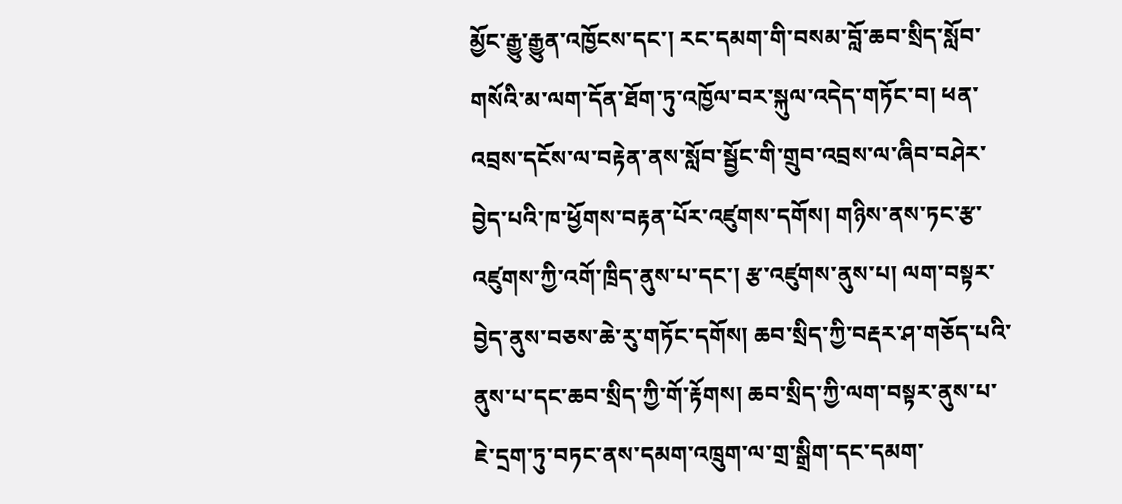མྱོང་རྒྱུ་རྒྱུན་འཁྱོངས་དང་། རང་དམག་གི་བསམ་བློ་ཆབ་སྲིད་སློབ་གསོའི་མ་ལག་དོན་ཐོག་ཏུ་འཁྱོལ་བར་སྐུལ་འདེད་གཏོང་བ། ཕན་འབྲས་དངོས་ལ་བརྟེན་ནས་སློབ་སྦྱོང་གི་གྲུབ་འབྲས་ལ་ཞིབ་བཤེར་བྱེད་པའི་ཁ་ཕྱོགས་བརྟན་པོར་འཛུགས་དགོས། གཉིས་ནས་ཏང་རྩ་འཛུགས་ཀྱི་འགོ་ཁྲིད་ནུས་པ་དང་། རྩ་འཛུགས་ནུས་པ། ལག་བསྟར་བྱེད་ནུས་བཅས་ཆེ་རུ་གཏོང་དགོས། ཆབ་སྲིད་ཀྱི་བརྡར་ཤ་གཅོད་པའི་ནུས་པ་དང་ཆབ་སྲིད་ཀྱི་གོ་རྟོགས། ཆབ་སྲིད་ཀྱི་ལག་བསྟར་ནུས་པ་ཇེ་དྲག་ཏུ་བཏང་ནས་དམག་འཁྲུག་ལ་གྲ་སྒྲིག་དང་དམག་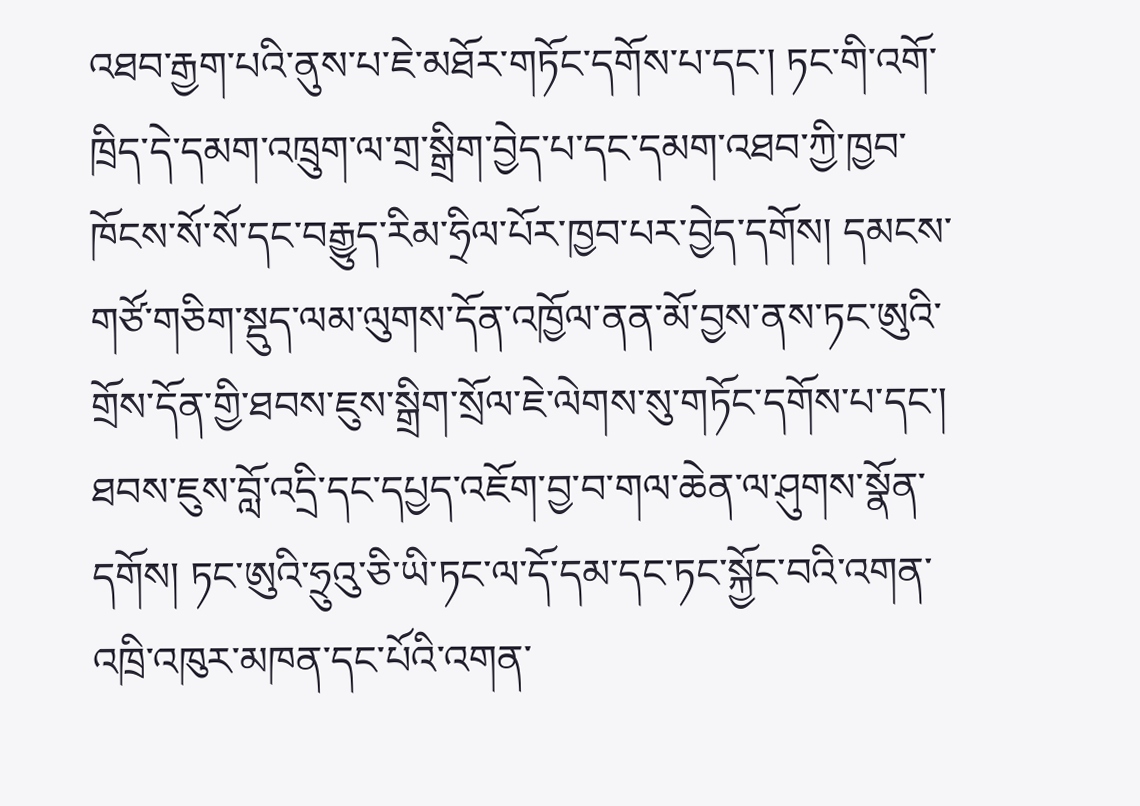འཐབ་རྒྱག་པའི་ནུས་པ་ཇེ་མཐོར་གཏོང་དགོས་པ་དང་། ཏང་གི་འགོ་ཁྲིད་དེ་དམག་འཁྲུག་ལ་གྲ་སྒྲིག་བྱེད་པ་དང་དམག་འཐབ་ཀྱི་ཁྱབ་ཁོངས་སོ་སོ་དང་བརྒྱུད་རིམ་ཧྲིལ་པོར་ཁྱབ་པར་བྱེད་དགོས། དམངས་གཙོ་གཅིག་སྡུད་ལམ་ལུགས་དོན་འཁྱོལ་ནན་མོ་བྱས་ནས་ཏང་ཨུའི་གྲོས་དོན་གྱི་ཐབས་ཇུས་སྒྲིག་སྲོལ་ཇེ་ལེགས་སུ་གཏོང་དགོས་པ་དང་། ཐབས་ཇུས་བློ་འདྲི་དང་དཔྱད་འཇོག་བྱ་བ་གལ་ཆེན་ལ་ཤུགས་སྣོན་དགོས། ཏང་ཨུའི་ཧྲུའུ་ཅི་ཡི་ཏང་ལ་དོ་དམ་དང་ཏང་སྐྱོང་བའི་འགན་འཁྲི་འཁུར་མཁན་དང་པོའི་འགན་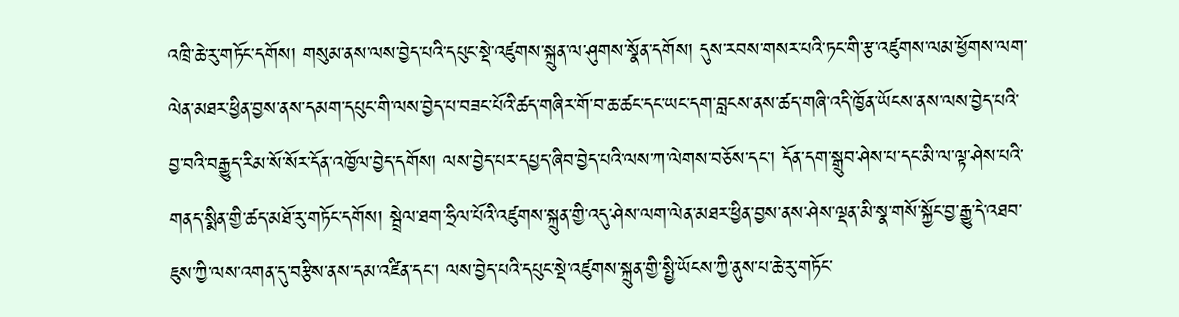འཁྲི་ཆེ་རུ་གཏོང་དགོས། གསུམ་ནས་ལས་བྱེད་པའི་དཔུང་སྡེ་འཛུགས་སྐྲུན་ལ་ཤུགས་སྣོན་དགོས། དུས་རབས་གསར་པའི་ཏང་གི་རྩ་འཛུགས་ལམ་ཕྱོགས་ལག་ལེན་མཐར་ཕྱིན་བྱས་ནས་དམག་དཔུང་གི་ལས་བྱེད་པ་བཟང་པོའི་ཚད་གཞིར་གོ་བ་ཆ་ཚང་དང་ཡང་དག་བླངས་ནས་ཚད་གཞི་འདི་ཁྱོན་ཡོངས་ནས་ལས་བྱེད་པའི་བྱ་བའི་བརྒྱུད་རིམ་སོ་སོར་དོན་འཁྱོལ་བྱེད་དགོས། ལས་བྱེད་པར་དཔྱད་ཞིབ་བྱེད་པའི་ལས་ཀ་ལེགས་བཅོས་དང་། དོན་དག་སྒྲུབ་ཤེས་པ་དང་མི་ལ་ལྟ་ཤེས་པའི་གནད་སྨིན་གྱི་ཚད་མཐོ་རུ་གཏོང་དགོས། སྦྲེལ་ཐག་ཧྲིལ་པོའི་འཛུགས་སྐྲུན་གྱི་འདུ་ཤེས་ལག་ལེན་མཐར་ཕྱིན་བྱས་ནས་ཤེས་ལྡན་མི་སྣ་གསོ་སྐྱོང་བྱ་རྒྱུ་དེ་འཐབ་ཇུས་ཀྱི་ལས་འགན་དུ་བརྩིས་ནས་དམ་འཛིན་དང་། ལས་བྱེད་པའི་དཔུང་སྡེ་འཛུགས་སྐྲུན་གྱི་སྤྱི་ཡོངས་ཀྱི་ནུས་པ་ཆེ་རུ་གཏོང་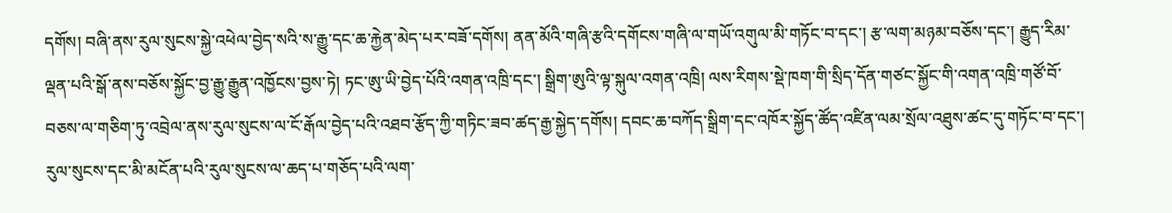དགོས། བཞི་ནས་རུལ་སུངས་སྐྱེ་འཕེལ་བྱེད་སའི་ས་རྒྱུ་དང་ཆ་རྐྱེན་མེད་པར་བཟོ་དགོས། ནན་མོའི་གཞི་རྩའི་དགོངས་གཞི་ལ་གཡོ་འགུལ་མི་གཏོང་བ་དང་། རྩ་ལག་མཉམ་བཅོས་དང་། རྒྱུད་རིམ་ལྡན་པའི་སྒོ་ནས་བཅོས་སྐྱོང་བྱ་རྒྱུ་རྒྱུན་འཁྱོངས་བྱས་ཏེ། ཏང་ཨུ་ཡི་བྱེད་པོའི་འགན་འཁྲི་དང་། སྒྲིག་ཨུའི་ལྟ་སྐུལ་འགན་འཁྲི། ལས་རིགས་སྡེ་ཁག་གི་སྲིད་དོན་གཙང་སྐྱོང་གི་འགན་འཁྲི་གཙོ་བོ་བཅས་ལ་གཅིག་ཏུ་འབྲེལ་ནས་རུལ་སུངས་ལ་ངོ་རྒོལ་བྱེད་པའི་འཐབ་རྩོད་ཀྱི་གཏིང་ཟབ་ཚད་རྒྱ་སྐྱེད་དགོས། དབང་ཆ་བཀོད་སྒྲིག་དང་འཁོར་སྐྱོད་ཚོད་འཛིན་ལམ་སྲོལ་འཐུས་ཚང་དུ་གཏོང་བ་དང་། རུལ་སུངས་དང་མི་མངོན་པའི་རུལ་སུངས་ལ་ཆད་པ་གཅོད་པའི་ལག་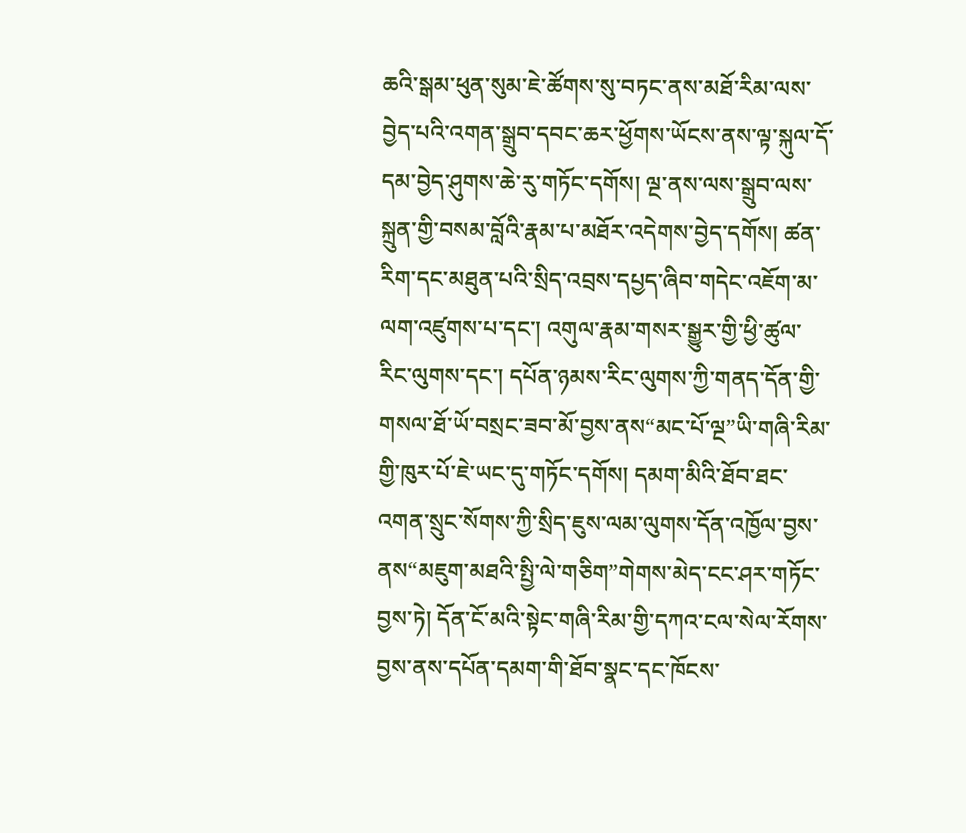ཆའི་སྒམ་ཕུན་སུམ་ཇེ་ཚོགས་སུ་བཏང་ནས་མཐོ་རིམ་ལས་བྱེད་པའི་འགན་སྒྲུབ་དབང་ཆར་ཕྱོགས་ཡོངས་ནས་ལྟ་སྐུལ་དོ་དམ་བྱེད་ཤུགས་ཆེ་རུ་གཏོང་དགོས། ལྔ་ནས་ལས་སྒྲུབ་ལས་སྐྲུན་གྱི་བསམ་བློའི་རྣམ་པ་མཐོར་འདེགས་བྱེད་དགོས། ཚན་རིག་དང་མཐུན་པའི་སྲིད་འབྲས་དཔྱད་ཞིབ་གདེང་འཇོག་མ་ལག་འཛུགས་པ་དང་། འགུལ་རྣམ་གསར་སྒྱུར་གྱི་ཕྱི་ཚུལ་རིང་ལུགས་དང་། དཔོན་ཉམས་རིང་ལུགས་ཀྱི་གནད་དོན་གྱི་གསལ་ཐོ་ཡོ་བསྲང་ཟབ་མོ་བྱས་ནས“མང་པོ་ལྔ”ཡི་གཞི་རིམ་གྱི་ཁུར་པོ་ཇེ་ཡང་དུ་གཏོང་དགོས། དམག་མིའི་ཐོབ་ཐང་འགན་སྲུང་སོགས་ཀྱི་སྲིད་ཇུས་ལམ་ལུགས་དོན་འཁྱོལ་བྱས་ནས“མཇུག་མཐའི་སྤྱི་ལེ་གཅིག”གེགས་མེད་ངང་ཤར་གཏོང་བྱས་ཏེ། དོན་ངོ་མའི་སྟེང་གཞི་རིམ་གྱི་དཀའ་ངལ་སེལ་རོགས་བྱས་ནས་དཔོན་དམག་གི་ཐོབ་སྣང་དང་ཁོངས་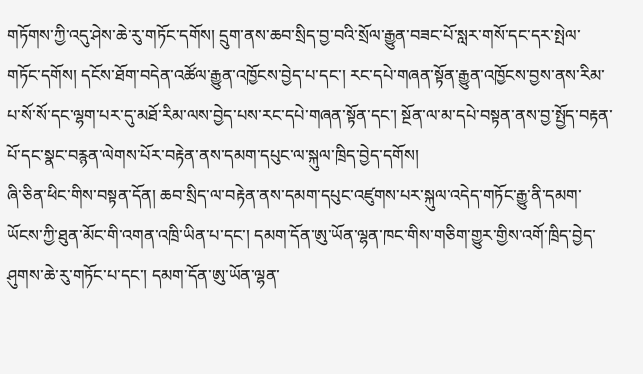གཏོགས་ཀྱི་འདུ་ཤེས་ཆེ་རུ་གཏོང་དགོས། དྲུག་ནས་ཆབ་སྲིད་བྱ་བའི་སྲོལ་རྒྱུན་བཟང་པོ་སླར་གསོ་དང་དར་སྤེལ་གཏོང་དགོས། དངོས་ཐོག་བདེན་འཚོལ་རྒྱུན་འཁྱོངས་བྱེད་པ་དང་། རང་དཔེ་གཞན་སྟོན་རྒྱུན་འཁྱོངས་བྱས་ནས་རིམ་པ་སོ་སོ་དང་ལྷག་པར་དུ་མཐོ་རིམ་ལས་བྱེད་པས་རང་དཔེ་གཞན་སྟོན་དང་། སྔོན་ལ་མ་དཔེ་བསྟན་ནས་བྱ་སྤྱོད་བརྟན་པོ་དང་སྣང་བརྙན་ལེགས་པོར་བརྟེན་ནས་དམག་དཔུང་ལ་སྐུལ་ཁྲིད་བྱེད་དགོས།
ཞི་ཅིན་ཕིང་གིས་བསྟན་དོན། ཆབ་སྲིད་ལ་བརྟེན་ནས་དམག་དཔུང་འཛུགས་པར་སྐུལ་འདེད་གཏོང་རྒྱུ་ནི་དམག་ཡོངས་ཀྱི་ཐུན་མོང་གི་འགན་འཁྲི་ཡིན་པ་དང་། དམག་དོན་ཨུ་ཡོན་ལྷན་ཁང་གིས་གཅིག་གྱུར་གྱིས་འགོ་ཁྲིད་བྱེད་ཤུགས་ཆེ་རུ་གཏོང་པ་དང་། དམག་དོན་ཨུ་ཡོན་ལྷན་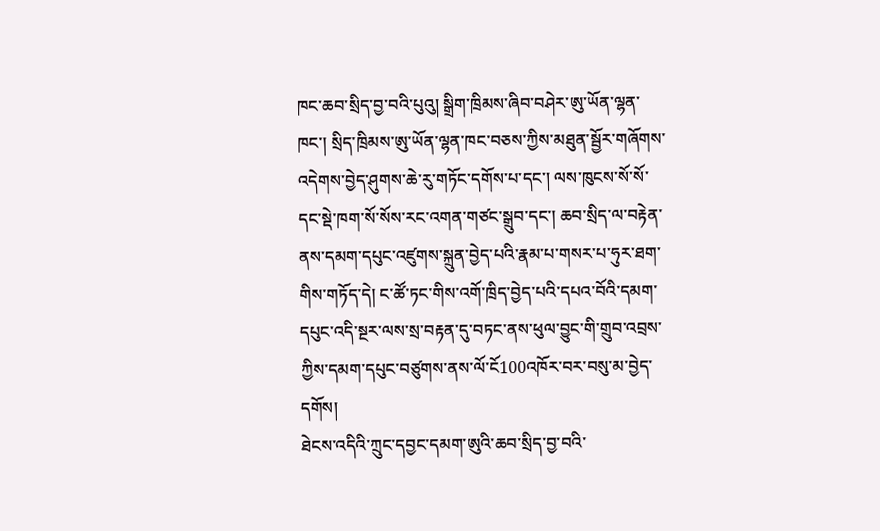ཁང་ཆབ་སྲིད་བྱ་བའི་པུའུ། སྒྲིག་ཁྲིམས་ཞིབ་བཤེར་ཨུ་ཡོན་ལྷན་ཁང་། སྲིད་ཁྲིམས་ཨུ་ཡོན་ལྷན་ཁང་བཅས་ཀྱིས་མཐུན་སྦྱོར་གཞོགས་འདེགས་བྱེད་ཤུགས་ཆེ་རུ་གཏོང་དགོས་པ་དང་། ལས་ཁུངས་སོ་སོ་དང་སྡེ་ཁག་སོ་སོས་རང་འགན་གཙང་སྒྲུབ་དང་། ཆབ་སྲིད་ལ་བརྟེན་ནས་དམག་དཔུང་འཛུགས་སྐྲུན་བྱེད་པའི་རྣམ་པ་གསར་པ་ཧུར་ཐག་གིས་གཏོད་དེ། ང་ཚོ་ཏང་གིས་འགོ་ཁྲིད་བྱེད་པའི་དཔའ་བོའི་དམག་དཔུང་འདི་སྔར་ལས་སྲ་བརྟན་དུ་བཏང་ནས་ཕུལ་བྱུང་གི་གྲུབ་འབྲས་ཀྱིས་དམག་དཔུང་བཙུགས་ནས་ལོ་ངོ100འཁོར་བར་བསུ་མ་བྱེད་དགོས།
ཐེངས་འདིའི་ཀྲུང་དབྱང་དམག་ཨུའི་ཆབ་སྲིད་བྱ་བའི་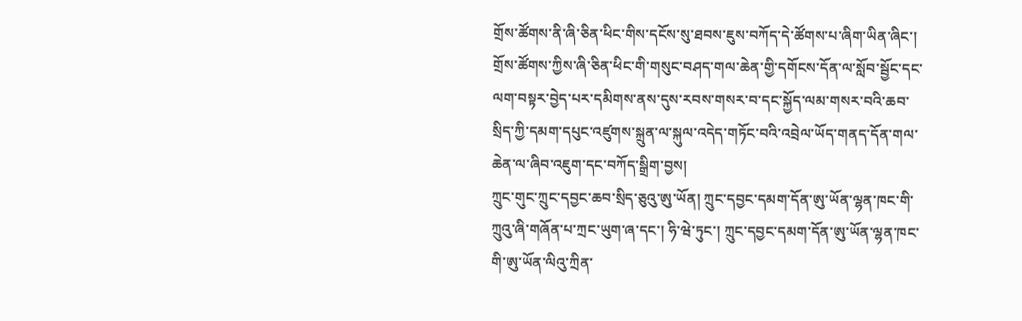གྲོས་ཚོགས་ནི་ཞི་ཅིན་ཕིང་གིས་དངོས་སུ་ཐབས་ཇུས་བཀོད་དེ་ཚོགས་པ་ཞིག་ཡིན་ཞིང་། གྲོས་ཚོགས་ཀྱིས་ཞི་ཅིན་ཕིང་གི་གསུང་བཤད་གལ་ཆེན་གྱི་དགོངས་དོན་ལ་སློབ་སྦྱོང་དང་ལག་བསྟར་བྱེད་པར་དམིགས་ནས་དུས་རབས་གསར་བ་དང་སྐྱོད་ལམ་གསར་བའི་ཆབ་སྲིད་ཀྱི་དམག་དཔུང་འཛུགས་སྐྲུན་ལ་སྐུལ་འདེད་གཏོང་བའི་འབྲེལ་ཡོད་གནད་དོན་གལ་ཆེན་ལ་ཞིབ་འཇུག་དང་བཀོད་སྒྲིག་བྱས།
ཀྲུང་གུང་ཀྲུང་དབྱང་ཆབ་སྲིད་ཅུའུ་ཨུ་ཡོན། ཀྲུང་དབྱང་དམག་དོན་ཨུ་ཡོན་ལྷན་ཁང་གི་ཀྲུའུ་ཞི་གཞོན་པ་ཀྲང་ཡུག་ཞ་དང་། ཧི་ཝེ་ཏུང་། ཀྲུང་དབྱང་དམག་དོན་ཨུ་ཡོན་ལྷན་ཁང་གི་ཨུ་ཡོན་ལིའུ་ཀྲིན་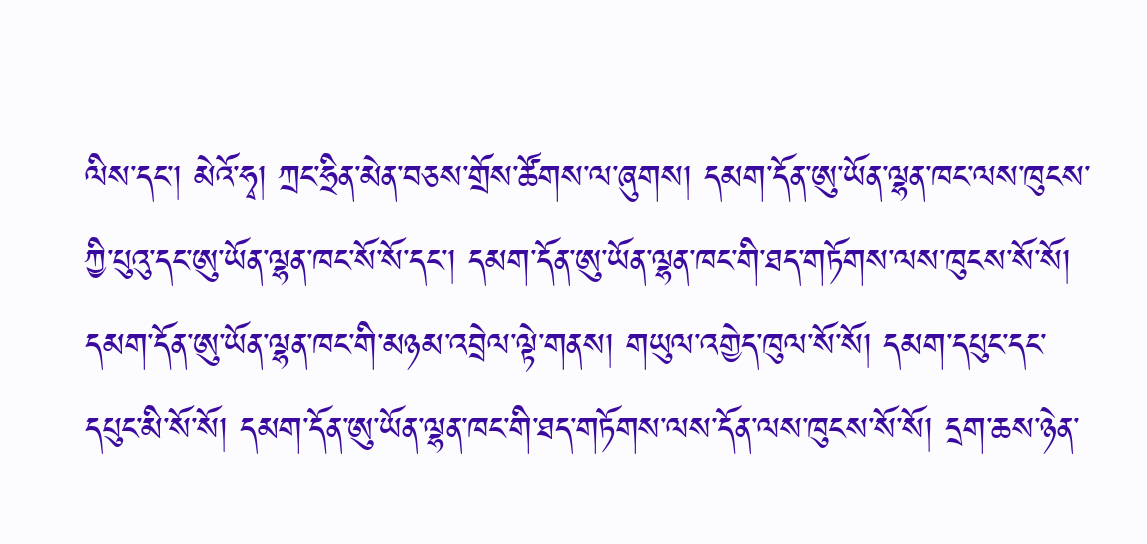ལིས་དང་། མེའོ་ཧྭ། ཀྲང་ཧྲིན་མེན་བཅས་གྲོས་ཚོགས་ལ་ཞུགས། དམག་དོན་ཨུ་ཡོན་ལྷན་ཁང་ལས་ཁུངས་ཀྱི་པུའུ་དང་ཨུ་ཡོན་ལྷན་ཁང་སོ་སོ་དང་། དམག་དོན་ཨུ་ཡོན་ལྷན་ཁང་གི་ཐད་གཏོགས་ལས་ཁུངས་སོ་སོ། དམག་དོན་ཨུ་ཡོན་ལྷན་ཁང་གི་མཉམ་འབྲེལ་ལྟེ་གནས། གཡུལ་འགྱེད་ཁུལ་སོ་སོ། དམག་དཔུང་དང་དཔུང་མི་སོ་སོ། དམག་དོན་ཨུ་ཡོན་ལྷན་ཁང་གི་ཐད་གཏོགས་ལས་དོན་ལས་ཁུངས་སོ་སོ། དྲག་ཆས་ཉེན་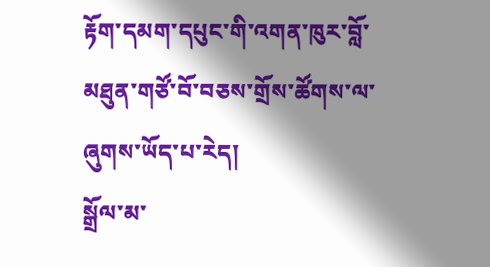རྟོག་དམག་དཔུང་གི་འགན་ཁུར་བློ་མཐུན་གཙོ་བོ་བཅས་གྲོས་ཚོགས་ལ་ཞུགས་ཡོད་པ་རེད།
སྒྲོལ་མ་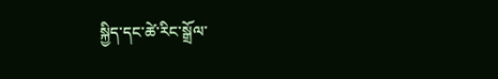སྐྱིད་དང་ཚེ་རིང་སྒྲོལ་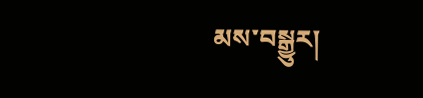མས་བསྒྱུར།